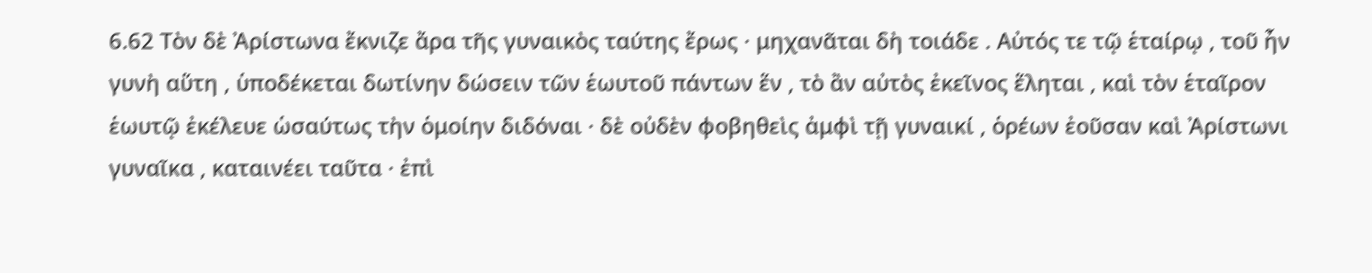6.62 Τὸν δὲ Ἀρίστωνα ἔκνιζε ἄρα τῆς γυναικὸς ταύτης ἔρως · μηχανᾶται δὴ τοιάδε . Αὐτός τε τῷ ἑταίρῳ , τοῦ ἦν γυνὴ αὕτη , ὑποδέκεται δωτίνην δώσειν τῶν ἑωυτοῦ πάντων ἕν , τὸ ἂν αὐτὸς ἐκεῖνος ἕληται , καὶ τὸν ἑταῖρον ἑωυτῷ ἐκέλευε ὡσαύτως τὴν ὁμοίην διδόναι · δὲ οὐδὲν φοβηθεὶς ἀμφὶ τῇ γυναικί , ὁρέων ἐοῦσαν καὶ Ἀρίστωνι γυναῖκα , καταινέει ταῦτα · ἐπὶ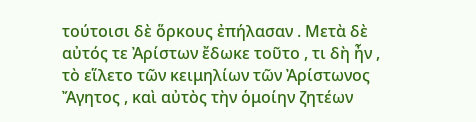τούτοισι δὲ ὅρκους ἐπήλασαν . Μετὰ δὲ αὐτός τε Ἀρίστων ἔδωκε τοῦτο , τι δὴ ἦν , τὸ εἵλετο τῶν κειμηλίων τῶν Ἀρίστωνος Ἄγητος , καὶ αὐτὸς τὴν ὁμοίην ζητέων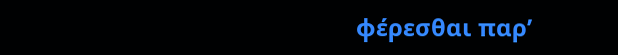φέρεσθαι παρ’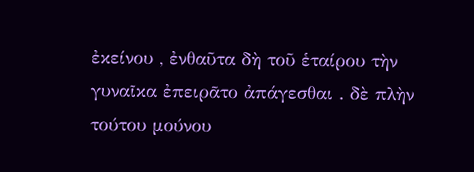ἐκείνου , ἐνθαῦτα δὴ τοῦ ἑταίρου τὴν γυναῖκα ἐπειρᾶτο ἀπάγεσθαι . δὲ πλὴν τούτου μούνου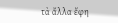τὰ ἄλλα ἔφη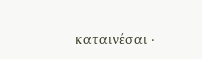καταινέσαι ·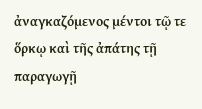ἀναγκαζόμενος μέντοι τῷ τε ὅρκῳ καὶ τῆς ἀπάτης τῇ παραγωγῇ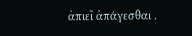ἀπιεῖ ἀπάγεσθαι .